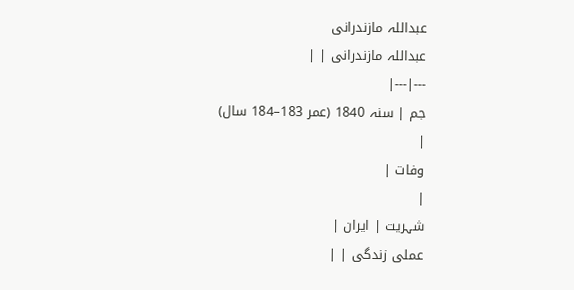عبداللہ مازندرانی
عبداللہ مازندرانی | |
---|---|
جم | سنہ 1840 (عمر 183–184 سال)
|
وفات |
|
شہریت | ایران |
عملی زندگی | |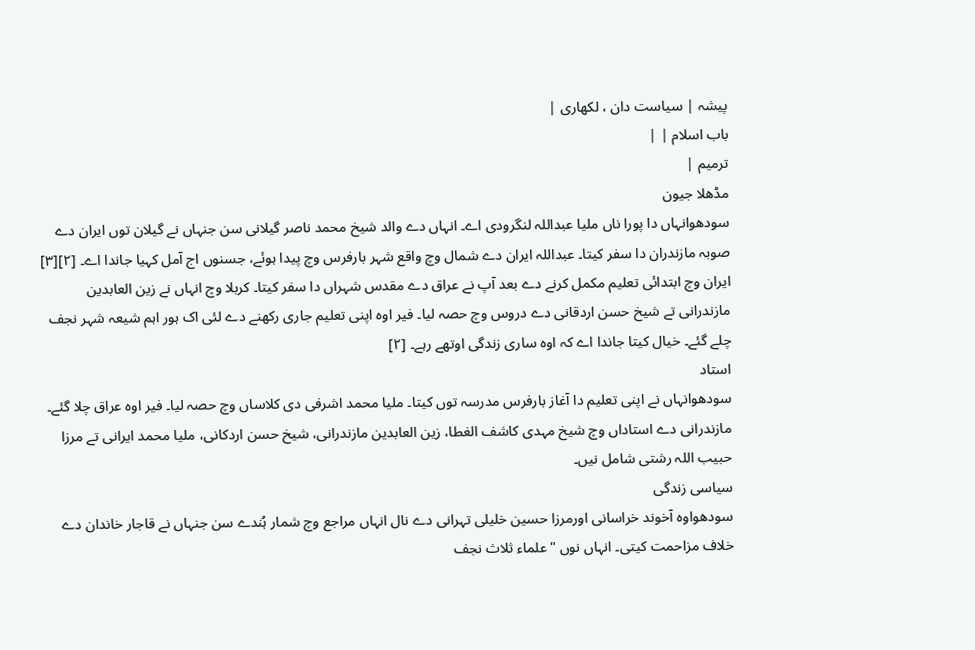پیشہ | سیاست دان ، لکھاری |
باب اسلام | |
ترمیم |
مڈھلا جیون
سودھوانہاں دا پورا ناں ملیا عبداللہ لنگرودی اے۔ انہاں دے والد شیخ محمد ناصر گیلانی سن جنہاں نے گیلان توں ایران دے صوبہ مازندران دا سفر کيتا۔ عبداللہ ایران دے شمال وچ واقع شہر بارفرس وچ پیدا ہوئے، جسنوں اج آمل کہیا جاندا اے۔ [۲][۳] ایران وچ ابتدائی تعلیم مکمل کرنے دے بعد آپ نے عراق دے مقدس شہراں دا سفر کيتا۔ کربلا وچ انہاں نے زین العابدین مازندرانی تے شیخ حسن اردقانی دے دروس وچ حصہ لیا۔ فیر اوہ اپنی تعلیم جاری رکھنے دے لئی اک ہور اہم شیعہ شہر نجف چلے گئے۔ خیال کيتا جاندا اے کہ اوہ ساری زندگی اوتھے رہے۔ [۲]
استاد
سودھوانہاں نے اپنی تعلیم دا آغاز بارفرس مدرسہ توں کيتا۔ ملیا محمد اشرفی دی کلاساں وچ حصہ لیا۔ فیر اوہ عراق چلا گئے۔ مازندرانی دے استاداں وچ شیخ مہدی کاشف الغطا، زین العابدین مازندرانی، شیخ حسن اردکانی، ملیا محمد ایرانی تے مرزا حبیب اللہ رشتی شامل نيں۔
سیاسی زندگی
سودھواوہ آخوند خراسانی اورمرزا حسین خلیلی تہرانی دے نال انہاں مراجع وچ شمار ہُندے سن جنہاں نے قاجار خاندان دے خلاف مزاحمت کيتی۔ انہاں نوں "علماء ثلاث نجف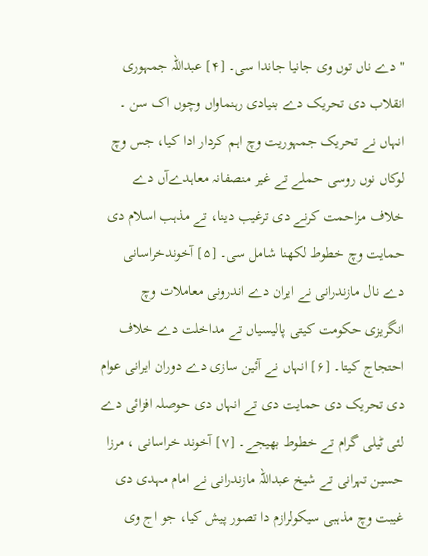" دے ناں توں وی جانیا جاندا سی۔ [۴] عبداللہ جمہوری انقلاب دی تحریک دے بنیادی رہنماواں وچوں اک سن ۔ انہاں نے تحریک جمہوریت وچ اہم کردار ادا کیا، جس وچ لوکاں نوں روسی حملے تے غیر منصفانہ معاہدےآں دے خلاف مزاحمت کرنے دی ترغیب دینا، تے مذہب اسلام دی حمایت وچ خطوط لکھنا شامل سی۔ [۵] آخوندخراسانی دے نال مازندرانی نے ایران دے اندرونی معاملات وچ انگریزی حکومت کیتی پالیسیاں تے مداخلت دے خلاف احتجاج کيتا۔ [۶] انہاں نے آئین سازی دے دوران ایرانی عوام دی تحریک دی حمایت دی تے انہاں دی حوصلہ افزائی دے لئی ٹیلی گرام تے خطوط بھیجے۔ [۷] آخوند خراسانی ، مرزا حسین تہرانی تے شیخ عبداللہ مازندرانی نے امام مہدی دی غیبت وچ مذہبی سیکولرازم دا تصور پیش کیا، جو اج وی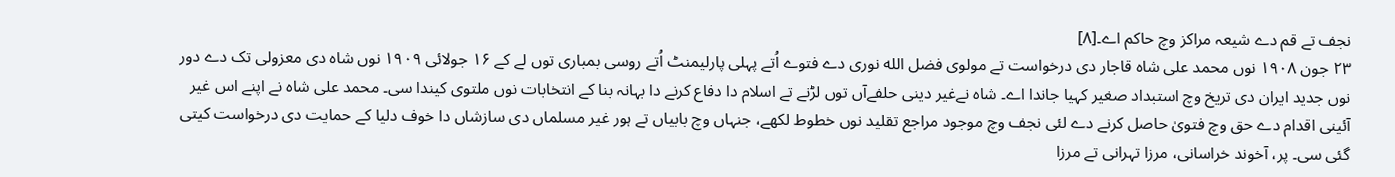نجف تے قم دے شیعہ مراکز وچ حاکم اے۔[۸]
۲۳ جون ۱۹۰۸ نوں محمد علی شاہ قاجار دی درخواست تے مولوی فضل الله نوری دے فتوے اُتے پہلی پارلیمنٹ اُتے روسی بمباری توں لے کے ۱۶ جولائی ۱۹۰۹ نوں شاہ دی معزولی تک دے دور نوں جدید ایران دی تریخ وچ استبداد صغیر کہیا جاندا اے۔ شاہ نےغیر دینی حلفےآں توں لڑنے تے اسلام دا دفاع کرنے دا بہانہ بنا کے انتخابات نوں ملتوی کیندا سی۔ محمد علی شاہ نے اپنے اس غیر آئینی اقدام دے حق وچ فتویٰ حاصل کرنے دے لئی نجف وچ موجود مراجع تقلید نوں خطوط لکھے، جنہاں وچ بابیاں تے ہور غیر مسلماں دی سازشاں دا خوف دلیا کے حمایت دی درخواست کيتی گئی سی۔ پر، آخوند خراسانی، مرزا تہرانی تے مرزا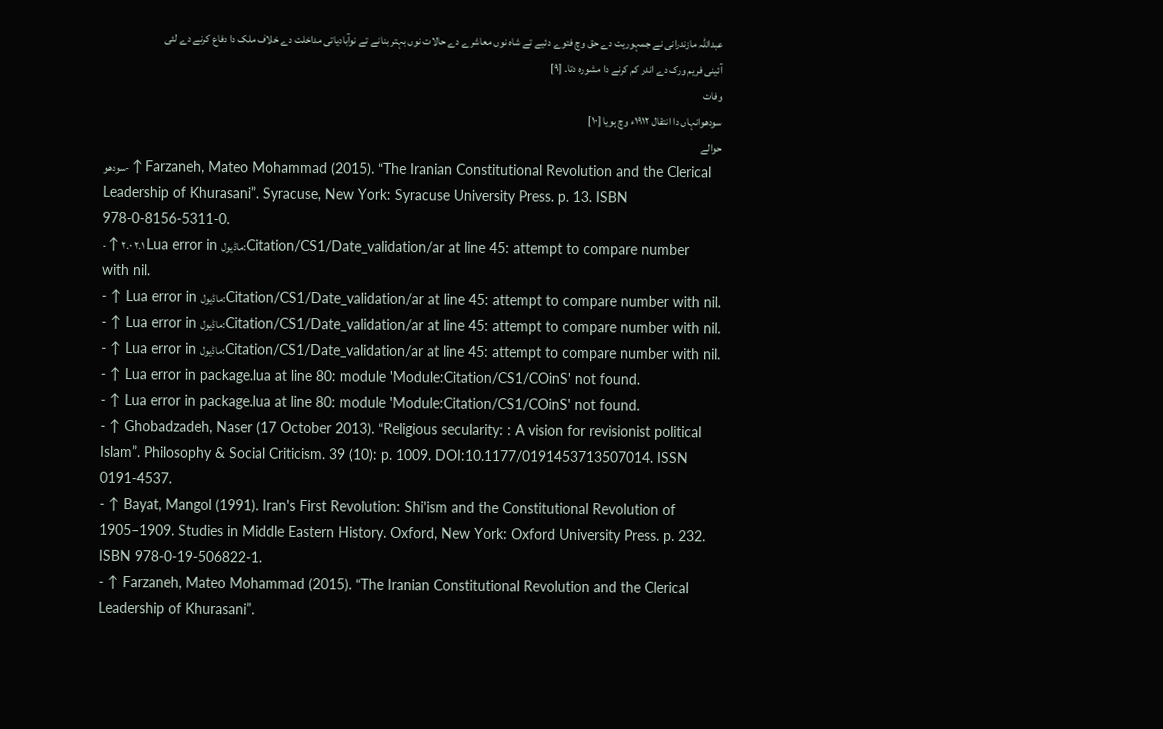عبداللہ مازندرانی نے جمہوریت دے حق وچ فتوے دئیے تے شاہ نوں معاشرے دے حالات نوں بہتر بنانے تے نوآبادیاتی مداخلت دے خلاف ملک دا دفاع کرنے دے لئی آئینی فریم ورک دے اندر کم کرنے دا مشورہ دتا۔ [۹]
وفات
سودھوانہاں دا انتقال ۱۹۱۲ء وچ ہويا [۱۰]
حوالے
سودھو- ↑ Farzaneh, Mateo Mohammad (2015). “The Iranian Constitutional Revolution and the Clerical Leadership of Khurasani”. Syracuse, New York: Syracuse University Press. p. 13. ISBN 978-0-8156-5311-0.
- ↑ ۲.۰ ۲.۱ Lua error in ماڈیول:Citation/CS1/Date_validation/ar at line 45: attempt to compare number with nil.
- ↑ Lua error in ماڈیول:Citation/CS1/Date_validation/ar at line 45: attempt to compare number with nil.
- ↑ Lua error in ماڈیول:Citation/CS1/Date_validation/ar at line 45: attempt to compare number with nil.
- ↑ Lua error in ماڈیول:Citation/CS1/Date_validation/ar at line 45: attempt to compare number with nil.
- ↑ Lua error in package.lua at line 80: module 'Module:Citation/CS1/COinS' not found.
- ↑ Lua error in package.lua at line 80: module 'Module:Citation/CS1/COinS' not found.
- ↑ Ghobadzadeh, Naser (17 October 2013). “Religious secularity: : A vision for revisionist political Islam”. Philosophy & Social Criticism. 39 (10): p. 1009. DOI:10.1177/0191453713507014. ISSN 0191-4537.
- ↑ Bayat, Mangol (1991). Iran's First Revolution: Shi'ism and the Constitutional Revolution of 1905–1909. Studies in Middle Eastern History. Oxford, New York: Oxford University Press. p. 232. ISBN 978-0-19-506822-1.
- ↑ Farzaneh, Mateo Mohammad (2015). “The Iranian Constitutional Revolution and the Clerical Leadership of Khurasani”.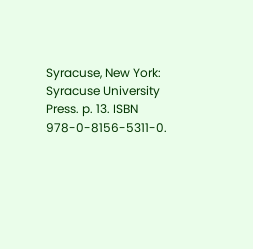Syracuse, New York: Syracuse University Press. p. 13. ISBN 978-0-8156-5311-0.